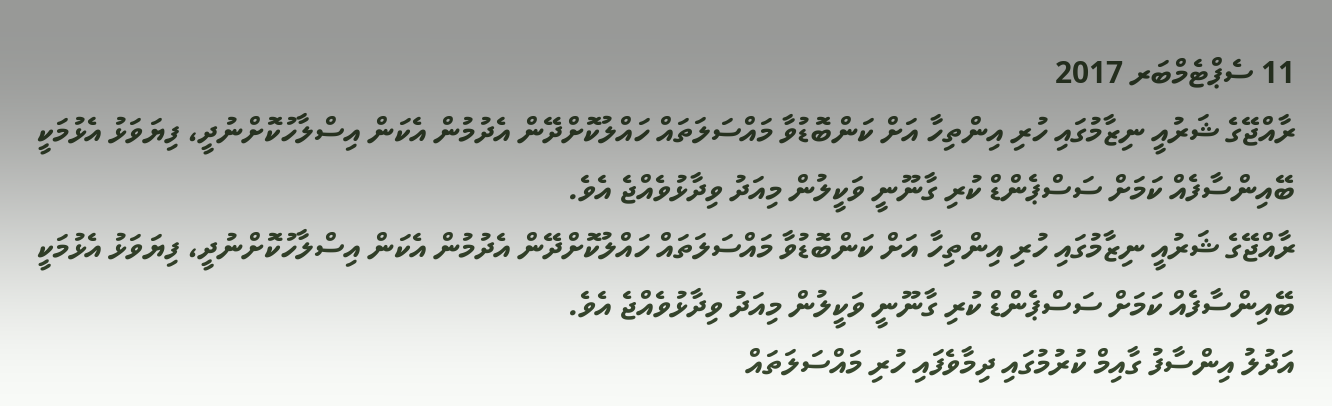11 ސެޕްޓެމްބަރ 2017
ރާއްޖޭގެ ޝަރުއީ ނިޒާމުގައި ހުރި އިންތިހާ އަށް ކަންބޮޑުވާ މައްސަލަތައް ހައްލުކޮށްދޭން އެދުމުން އެކަން އިސްލާހުކޮށްނުދީ، ފިޔަވަޅު އެޅުމަކީ ބޭއިންސާފެއް ކަމަށް ސަސްޕެންޑް ކުރި ގާނޫނީ ވަކީލުން މިއަދު ވިދާޅުވެއްޖެ އެވެ.
ރާއްޖޭގެ ޝަރުއީ ނިޒާމުގައި ހުރި އިންތިހާ އަށް ކަންބޮޑުވާ މައްސަލަތައް ހައްލުކޮށްދޭން އެދުމުން އެކަން އިސްލާހުކޮށްނުދީ، ފިޔަވަޅު އެޅުމަކީ ބޭއިންސާފެއް ކަމަށް ސަސްޕެންޑް ކުރި ގާނޫނީ ވަކީލުން މިއަދު ވިދާޅުވެއްޖެ އެވެ.
އަދުލު އިންސާފު ގާއިމް ކުރުމުގައި ދިމާވެފައި ހުރި މައްސަލަތައް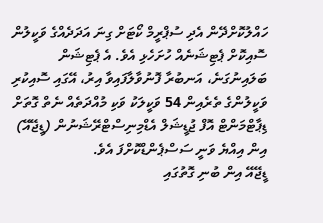ހައްލުކޮށްދޭން އެދި ސުޕްރީމް ކޯޓަށް ގިނަ އަދަދެއްގެ ވަކީލުން ސޮއިކޮށް ޕެޓިޝަނެއް ހުށަހެޅި އެވެ. އެ ޕެޓިޝަން ބަލައިނުގަނެ، އަނބުރާ ފޮނުވާލާފައިވާ އިރު، އޭގައި ސޮއިކުރި ވަކީލުންގެ ތެރެއިން 54 ވަކީލަކު ވަކި މުއްދަތެއް ނެތް ގޮތަށް ޑިޕާޓްމަންޓް އޮފް ޖުޑީޝަލް އެޑްމިނިސްޓްރޭޝަނުން (ޑީޖޭއޭ) އިން އިއްޔެ ވަނީ ސަސްޕެންޑްކޮށްފަ އެވެ.
ޑީޖޭއޭ އިން ބުނި ގޮތުގައި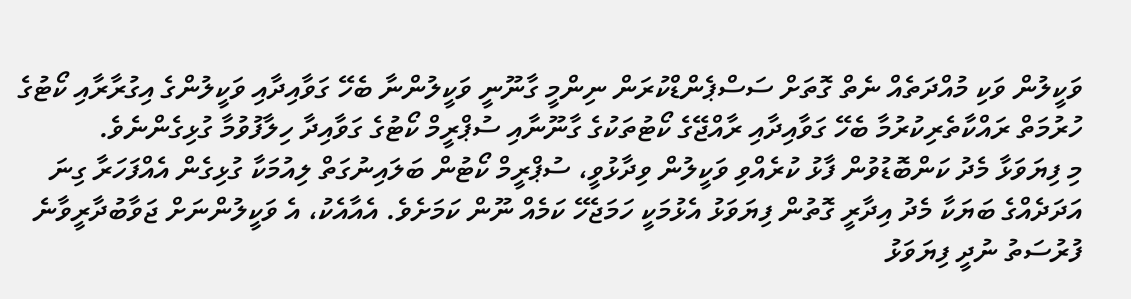ވަކީލުން ވަކި މުއްދަތެއް ނެތް ގޮތަށް ސަސްޕެންޑްކުރަން ނިންމީ ގާނޫނީ ވަކީލުންނާ ބެހޭ ގަވާއިދާއި ވަކީލުންގެ އިގުރާރާއި ކޯޓުގެ ހުރުމަތް ރައްކާތެރިކުރުމާ ބެހޭ ގަވާއިދާއި ރާއްޖޭގެ ކޯޓުތަކުގެ ގާނޫނާއި ސުޕްރީމް ކޯޓުގެ ގަވާއިދާ ހިލާފުވުމާ ގުޅިގެންނެވެ.
މި ފިޔަވަޅާ މެދު ކަންބޮޑުވުން ފާޅު ކުރެއްވި ވަކީލުން ވިދާޅުވީ، ސުޕްރީމް ކޯޓުން ބަލައިނުގަތް ލިއުމަކާ ގުޅިގެން އެއްފަހަރާ ގިނަ އަދަދެއްގެ ބަޔަކާ މެދު އިދާރީ ގޮތުން ފިޔަވަޅު އެޅުމަކީ ހަމަޖެހޭ ކަމެއް ނޫން ކަމަށެވެ. އެއާއެކު، އެ ވަކީލުންނަށް ޖަވާބުދާރީވާނެ ފުރުސަތު ނުދީ ފިޔަވަޅު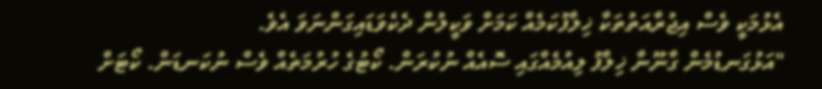އެޅުމަކީ ވެސް އިޖުރާއަތުތަކާ ޚިލާފުކަމެއް ކަމަށް ވަކީލުން ދެކެވަޑައިގަންނަވަ އެވެ.
"އަޅުގަނޑުމެން ގާނޫނާ ޚިލާފު ލިއުމެއްގައި ސޮއެއް ނުކުރަން. ކޯޓުގެ ހުރުމަތެއް ވެސް ނުކަނޑަން. ކޯޓަށް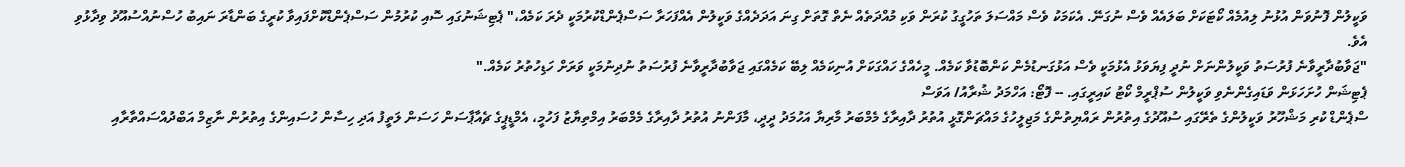ވަކީލުން ފޮނުވަން އުޅުނު ލިއުމެއް ކޯޓަކަށް ބަލައެއް ވެސް ނުގަނޭ. އެކަމަކު ވެސް މައްސަލަ ތަހުގީގު ކުރަން ވަކި މުއްދަތެއް ނެތް ގޮތަށް ގިނަ އަދަދެއްގެ ވަކީލުން އެއްފަހަރާ ސަސްޕެންޑްކުރުމަކީ ދެރަ ކަމެއް،" ޕެޓިޝަނުގައި ސޮއި ކުރުމުން ސަސްޕެންޑްކޮށްފައިވާ ކުރީގެ ބަންޑާރަ ނައިބު ހުސްނުއްސުއޫދު ވިދާޅުވި އެވެ.
"ޖަވާބުދާރީވާނެ ފުރުސަތު ވަކީލުންނަށް ނުދީ ފިޔަވަޅު އެޅުމަކީ ވެސް އަޅުގަނޑުމެން ކަންބޮޑުވާ ކަމެއް. މީހެއްގެ ހައްގަކަށް އުނިކަމެއް ލިބޭ ކަމެއްގައި ޖަވާބުދާރީވާނެ ފުރުސަތު ނުދިނުމަކީ ވަރަށް ހަޑިހުތުރު ކަމެއް."
ޕެޓިޝަން ހުށަހަޅަން ވަޑައިގެންނެވި ވަކީލުން ސުޕްރީމް ކޯޓު ކައިރީގައި. -- ފޮޓޯ: އަހްމަދު ޝުރާއު/ އަވަސް
ސްޕެންޑް ކުރި މަޝްހޫރު ވަކީލުންގެ ތެރޭގައި ސުއޫދުގެ އިތުރުން ރައްޔިތުންގެ މަޖިލީހުގެ މައްޗަންގޮޅީ އުތުރު ދާއިރާގެ މެމްބަރު މާރިޔާ އަހުމަދު ދީދީ، މާފަންނު އުތުރު ދާއިރާގެ މެމްބަރު އިމްތިޔާޒު ފަހުމީ، އެމްޑީޕީގެ ޗެއާޕާސަން ހަސަން ލަތީފު އަދި ހިސާން ހުސައިންގެ އިތުރުން ނާޒިމް އަބްދުއްސައްތާރާއި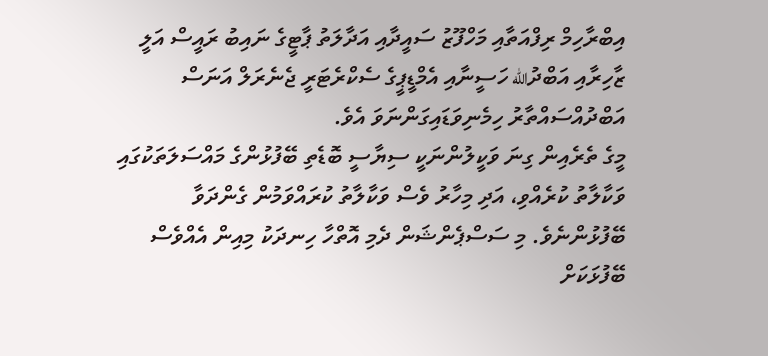އިބްރާހިމް ރިފްއަތާއި މަހްފޫޒު ސައީދާއި އަދާލަތު ޕާޓީގެ ނައިބު ރައީސް އަލީ ޒާހިރާއި އަބްދުالله ހަސީނާއި އެމްޑީޕީގެ ސެކްރެޓަރީ ޖެނެރަލް އަނަސް އަބްދުއްސައްތާރު ހިމެނިވަޑައިގަންނަވަ އެވެ.
މީގެ ތެރެއިން ގިނަ ވަކީލުންނަކީ ސިޔާސީ ބޮޑެތި ބޭފުޅުންގެ މައްސަލަތަކުގައި ވަކާލާތު ކުރެއްވި، އަދި މިހާރު ވެސް ވަކާލާތު ކުރައްވަމުން ގެންދަވާ ބޭފުޅުންނެވެ. މި ސަސްޕެންޝަން ދެމި އޮތްހާ ހިނދަކު މިއިން އެއްވެސް ބޭފުޅަކަށް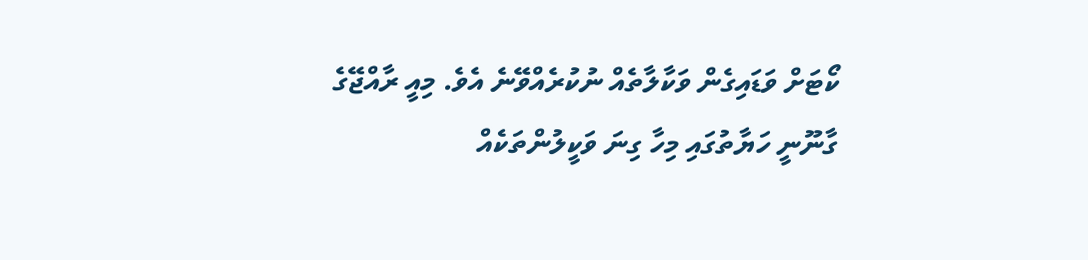ކޯޓަށް ވަޑައިގެން ވަކާލާތެއް ނުކުރެއްވޭނެ އެވެ. މިއީ ރާއްޖޭގެ ގާނޫނީ ހަޔާތުގައި މިހާ ގިނަ ވަކީލުންތަކެއް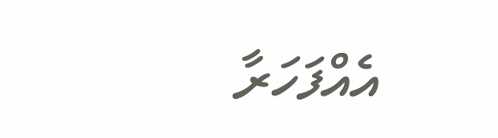އެއްފަހަރާ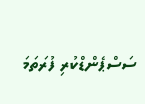ސަސްޕެންޑްކުރި ފުރަތަމަ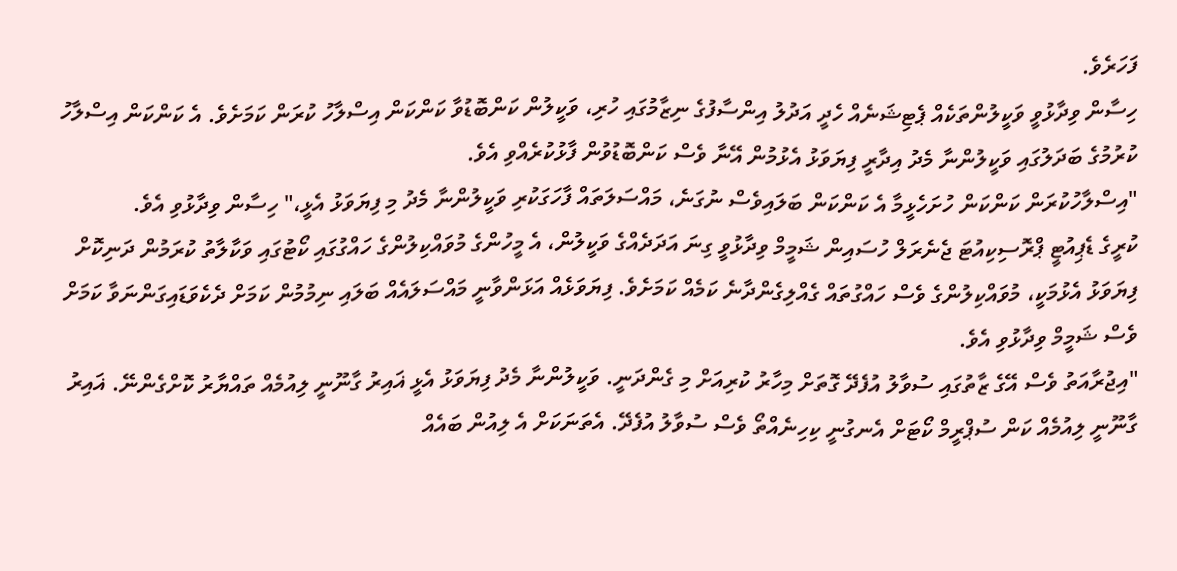ފަހަރެވެ.
ހިސާން ވިދާޅުވީ ވަކީލުންތަކެއް ޕެޓިޝަނެއް ހެދީ އަދުލު އިންސާފުގެ ނިޒާމުގައި ހުރި، ވަކީލުން ކަންބޮޑުވާ ކަންކަން އިސްލާހު ކުރަން ކަމަށެވެ. އެ ކަންކަން އިސްލާހު ކުރުމުގެ ބަދަލުގައި ވަކީލުންނާ މެދު އިދާރީ ފިޔަވަޅު އެޅުމުން އޭނާ ވެސް ކަންބޮޑުވުން ފާޅުކުރެއްވި އެވެ.
"އިސްލާހުކުރަން ކަންކަން ހުށަހެޅީމާ އެ ކަންކަން ބަލައިވެސް ނުގަނެ، މައްސަލަތައް ފާހަގަކުރި ވަކީލުންނާ މެދު މި ފިޔަވަޅު އެޅީ،" ހިސާން ވިދާޅުވި އެވެ.
ކުރީގެ ޑެޕިއުޓީ ޕްރޮސިކިއުޓަ ޖެނެރަލް ހުސައިން ޝަމީމް ވިދާޅުވީ ގިނަ އަދަދެއްގެ ވަކީލުން، އެ މީހުންގެ މުވައްކިލުންގެ ހައްގުގައި ކޯޓުގައި ވަކާލާތު ކުރަމުން ދަނިކޮށް ފިޔަވަޅު އެޅުމަކީ، މުވައްކިލުންގެ ވެސް ހައްގުތައް ގެއްލިގެންދާނެ ކަމެއް ކަމަށެވެ. ފިޔަވަޅެއް އަޅަންވާނީ މައްސަލައެއް ބަލައި ނިމުމުން ކަމަށް ދެކެވަޑައިގަންނަވާ ކަމަށް ވެސް ޝަމީމް ވިދާޅުވި އެވެ.
"އިޖުރާއަތު ވެސް އޭގެ ޒާތުގައި ސުވާލު އުފެދޭ ގޮތަށް މިހާރު ކުރިއަށް މި ގެންދަނީ. ވަކީލުންނާ މެދު ފިޔަވަޅު އެޅީ ޣައިރު ގާނޫނީ ލިއުމެއް ތައްޔާރު ކޮށްގެންނޭ. ޣައިރު ގާނޫނީ ލިއުމެއް ކަން ސުޕްރީމް ކޯޓަށް އެނގުނީ ކިހިނެއްތޯ ވެސް ސުވާލު އުފެދޭ. އެތަނަކަށް އެ ލިއުން ބައެއް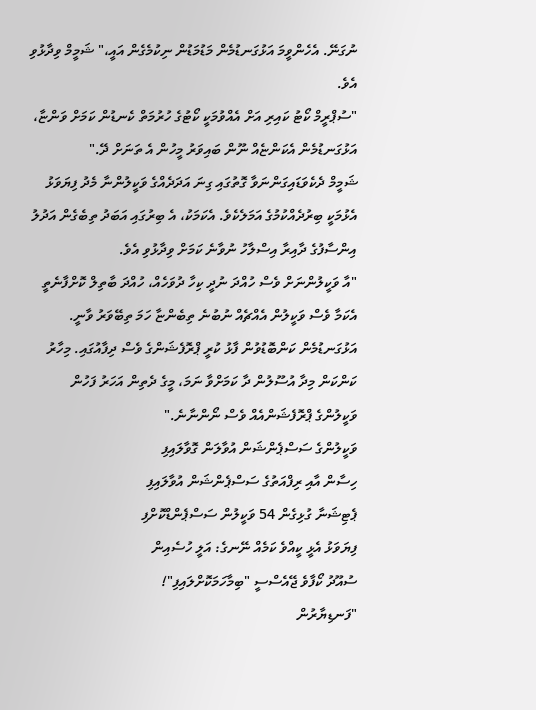ނުގަނޭ. އެހެންވީމަ އަޅުގަނޑުމެން މަޑުމަޑުން ނިކުމެގެން އައީ،" ޝަމީމް ވިދާޅުވި އެވެ.
"ސުޕްރީމް ކޯޓު ކައިރި އަށް އެއްވުމަކީ ކޯޓުގެ ހުރުމަތް ކެނޑުން ކަމަށް ވަންޏާ، އަޅުގަނޑުމެން އެކަންޏެއް ނޫން ބައިވަރު މީހުން އެ ތަނަށް ދޭ."
ޝަމީމް ދެކެވަޑައިގަންނަވާ ގޮތުގައި ގިނަ އަދަދެއްގެ ވަކީލުންނާ މެދު ފިޔަވަޅު އެޅުމަކީ ބިރުދެއްކުމުގެ އަމަލެކެވެ. އެކަމަކު، އެ ބިރުގައި އަބަދު ތިބެގެން އަދުލު އިންސާފުގެ ދާއިރާ އިސްލާހު ނުވާނެ ކަމަށް ވިދާޅުވި އެވެ.
"އާ ވަކީލުންނަށް ވެސް ހުއްދަ ނުދީ ކިހާ ދުވަހެއް، ހުއްދަ ބާތިލް ކޮށްފާނެތީ އެކަމާ ވެސް ވަކީލުން އެއްޗެއް ނުބުނެ ތިބެންޏާ ހަމަ ތިބޭވަރު ވާނީ. އަޅުގަނޑުމެން ކަންބޮޑުވުން ފާޅު ކުރީ ޕްރޮފެޝަންގެ ވެސް ދިފާއުގައި. މިހާރު ކަންކަން މިދާ އުސޫލުން ދާ ކަމަށްވާ ނަމަ، މީގެ ދެތިން އަހަރު ފަހުން ވަކީލުންގެ ޕްރޮފެޝަންއެއް ވެސް ނޯންނާނެ."
ވަކީލުންގެ ސަސްޕެންޝަން އުވާލަން ގޮވާލައިފި
ހިސާން އާއި ރިފްއަތުގެ ސަސްޕެންޝަން އުވާލައިފި
ޕެޓިޝަނާ ގުޅިގެން 54 ވަކީލުން ސަސްޕެންޑްކޮށްފި
ފިޔަވަޅު އެޅީ ކީއްވެ ކަމެއް ނޭނގެ: އަލީ ހުސެއިން
ސުއޫދު ކޯފާވެ ޖޭއެސްސީ "ބިމާހަމަކޮށްލައިފި"!
"ފަނޑިޔާރުން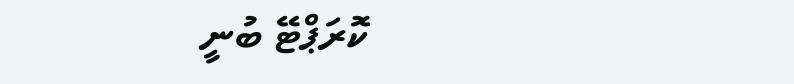ކޮރަޕްޓޭ ބުނީ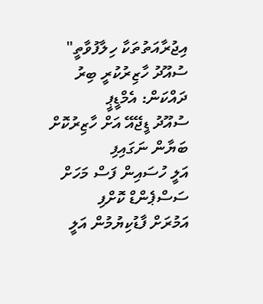އިޖުރާއަތުތަކާ ހިލާފުވާތީ"
ސުއޫދު ހާޒިރުކުރީ ބިރު ދައްކަން: އެމްޑީޕީ
ސުއޫދު ޑީޖޭއޭ އަށް ހާޒިރުކޮށް ބަޔާން ނަގައިފި
އަލީ ހުސައިން ފަސް މަހަށް ސަސްޕެންޑް ކޮށްފި
އަމުރަށް ފާޑުކިޔުމުން އަލީ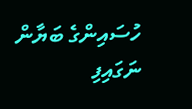ހުސައިންގެ ބަޔާން ނަގައިފި